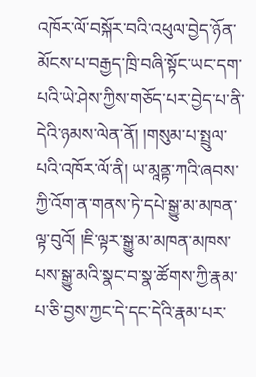འཁོར་ལོ་བསྐོར་བའི་འཕུལ་བྱེད་ཉོན་མོངས་པ་བརྒྱད་ཁྲི་བཞི་སྟོང་ཡང་དག་པའི་ཡེ་ཤེས་ཀྱིས་གཅོད་པར་བྱེད་པ་ནི་དེའི་ཉམས་ལེན་ནོ། །གསུམ་པ་སྤྲུལ་པའི་འཁོར་ལོ་ནི། ཡ་མཱནྟ་ཀའི་ཞབས་ཀྱི་འོག་ན་གནས་ཏེ་དཔེ་སྒྱུ་མ་མཁན་ལྟ་བུའོ། །ཇི་ལྟར་སྒྱུ་མ་མཁན་མཁས་པས་སྒྱུ་མའི་སྣང་བ་སྣ་ཚོགས་ཀྱི་རྣམ་པ་ཅི་བྱས་ཀྱང་དེ་དང་དེའི་རྣམ་པར་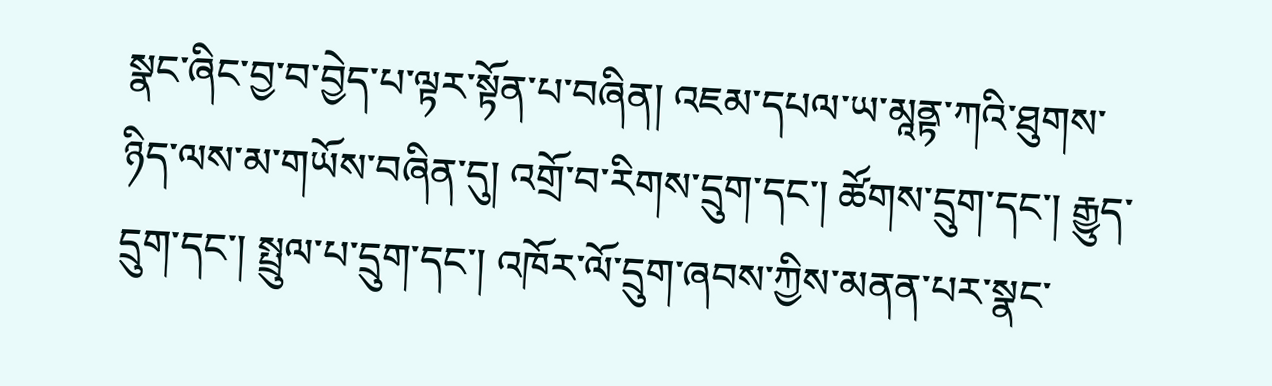སྣང་ཞིང་བྱ་བ་བྱེད་པ་ལྟར་སྟོན་པ་བཞིན། འཇམ་དཔལ་ཡ་མཱནྟ་ཀའི་ཐུགས་ཉིད་ལས་མ་གཡོས་བཞིན་དུ། འགྲོ་བ་རིགས་དྲུག་དང་། ཚོགས་དྲུག་དང་། རྒྱུད་དྲུག་དང་། སྤྲུལ་པ་དྲུག་དང་། འཁོར་ལོ་དྲུག་ཞབས་ཀྱིས་མནན་པར་སྣང་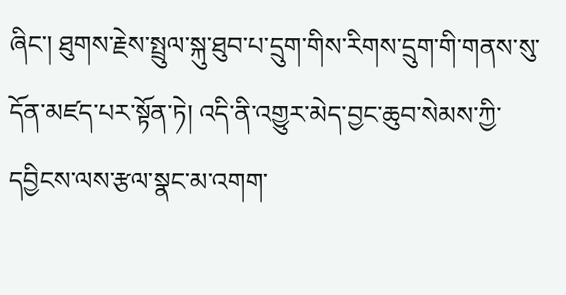ཞིང་། ཐུགས་རྗེས་སྤྲུལ་སྐུ་ཐུབ་པ་དྲུག་གིས་རིགས་དྲུག་གི་གནས་སུ་དོན་མཛད་པར་སྟོན་ཏེ། འདི་ནི་འགྱུར་མེད་བྱང་ཆུབ་སེམས་ཀྱི་དབྱིངས་ལས་རྩལ་སྣང་མ་འགག་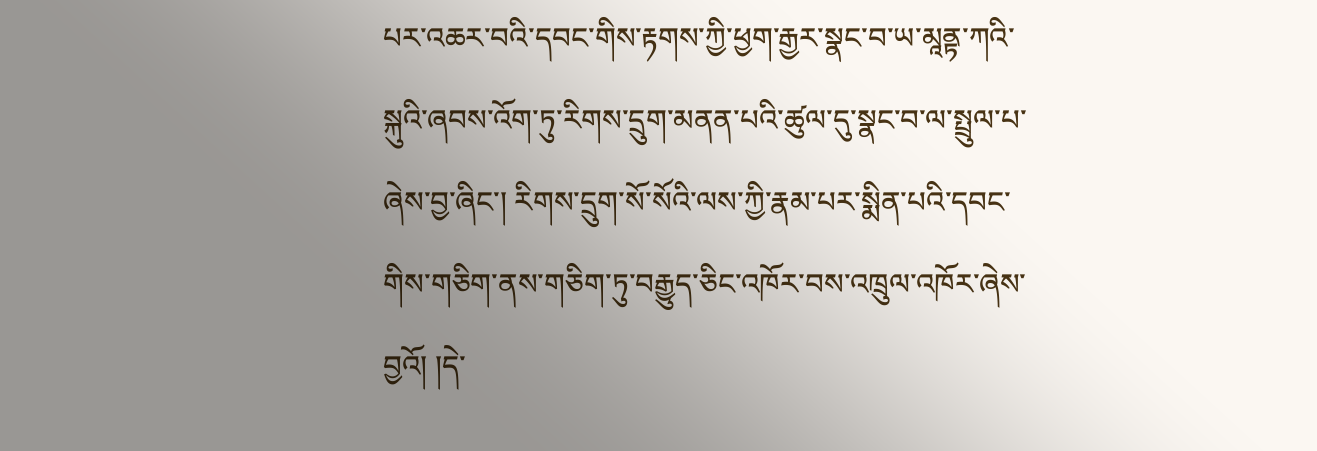པར་འཆར་བའི་དབང་གིས་རྟགས་ཀྱི་ཕྱག་རྒྱར་སྣང་བ་ཡ་མཱནྟ་ཀའི་སྐུའི་ཞབས་འོག་ཏུ་རིགས་དྲུག་མནན་པའི་ཚུལ་དུ་སྣང་བ་ལ་སྤྲུལ་པ་ཞེས་བྱ་ཞིང་། རིགས་དྲུག་སོ་སོའི་ལས་ཀྱི་རྣམ་པར་སྨིན་པའི་དབང་གིས་གཅིག་ནས་གཅིག་ཏུ་བརྒྱུད་ཅིང་འཁོར་བས་འཁྲུལ་འཁོར་ཞེས་བྱའོ། །དེ་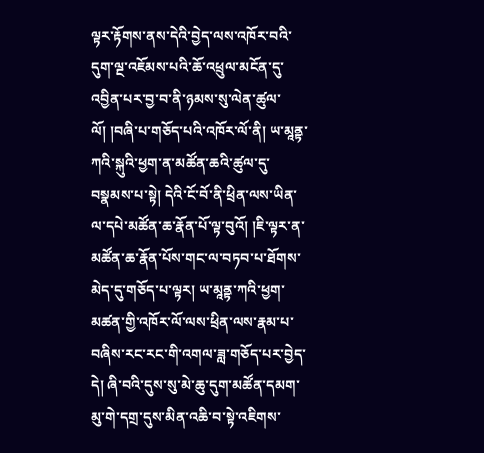ལྟར་རྟོགས་ནས་དེའི་བྱེད་ལས་འཁོར་བའི་དུག་ལྔ་འཇོམས་པའི་ཆོ་འཕྲུལ་མངོན་དུ་འབྱིན་པར་བྱ་བ་ནི་ཉམས་སུ་ལེན་ཚུལ་ལོ། །བཞི་པ་གཅོད་པའི་འཁོར་ལོ་ནི། ཡ་མཱནྟ་ཀའི་སྐུའི་ཕྱག་ན་མཚོན་ཆའི་ཚུལ་དུ་བསྣམས་པ་སྟེ། དེའི་ངོ་བོ་ནི་ཕྲིན་ལས་ཡིན་ལ་དཔེ་མཚོན་ཆ་རྣོན་པོ་ལྟ་བུའོ། །ཇི་ལྟར་ན་མཚོན་ཆ་རྣོན་པོས་གང་ལ་བཏབ་པ་ཐོགས་མེད་དུ་གཅོད་པ་ལྟར། ཡ་མཱནྟ་ཀའི་ཕྱག་མཚན་གྱི་འཁོར་ལོ་ལས་ཕྲིན་ལས་རྣམ་པ་བཞིས་རང་རང་གི་འགལ་ཟླ་གཅོད་པར་བྱེད་དེ། ཞི་བའི་དུས་སུ་མེ་ཆུ་དུག་མཚོན་དམག་མུ་གེ་དགྲ་དུས་མིན་འཆི་བ་སྟེ་འཇིགས་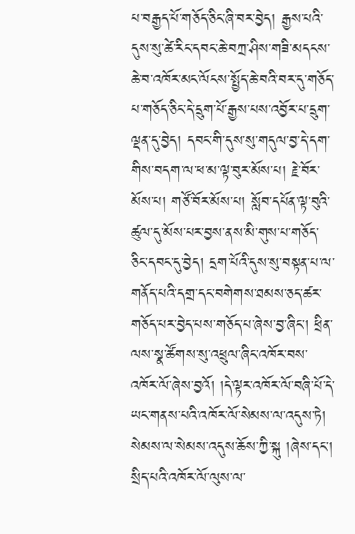པ་བརྒྱད་པོ་གཅོད་ཅིང་ཞི་བར་བྱེད། རྒྱས་པའི་དུས་སུ་ཚེ་རིང་དབང་ཆེ་བཀྲ་ཤིས་གཟི་མདངས་ཆེ་བ་འཁོར་མང་ལོངས་སྤྱོད་ཆེ་བའི་བར་དུ་གཅོད་པ་གཅོད་ཅིང་དེ་དྲུག་པོ་རྒྱས་པས་འབྱོར་པ་དྲུག་ལྡན་དུ་བྱེད། དབང་གི་དུས་སུ་གདུལ་བྱ་དེ་དག་གིས་བདག་ལ་ཕ་མ་ལྟ་བུར་མོས་པ། རྗེ་བོར་མོས་པ། གཙོ་བོར་མོས་པ། སློབ་དཔོན་ལྟ་བུའི་ཚུལ་དུ་མོས་པར་བྱས་ནས་མི་གུས་པ་གཅོད་ཅིང་དབང་དུ་བྱེད། དྲག་པོའི་དུས་སུ་བསྟན་པ་ལ་གནོད་པའི་དགྲ་དང་བགེགས་ཐམས་ཅད་ཚར་གཅོད་པར་བྱེད་པས་གཅོད་པ་ཞེས་བྱ་ཞིང་། ཕྲིན་ལས་སྣ་ཚོགས་སུ་འཕྲུལ་ཞིང་འཁོར་བས་འཁོར་ལོ་ཞེས་བྱའོ། །དེ་ལྟར་འཁོར་ལོ་བཞི་པོ་དེ་ཡང་གནས་པའི་འཁོར་ལོ་སེམས་ལ་འདུས་ཏེ། སེམས་ལ་སེམས་འདུས་ཆོས་ཀྱི་སྐུ །ཞེས་དང་། སྲིད་པའི་འཁོར་ལོ་ལུས་ལ་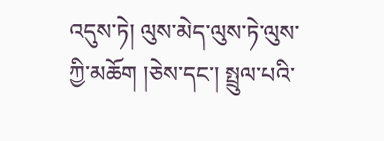འདུས་ཏེ། ལུས་མེད་ལུས་ཏེ་ལུས་ཀྱི་མཆོག །ཅེས་དང་། སྤྲུལ་པའི་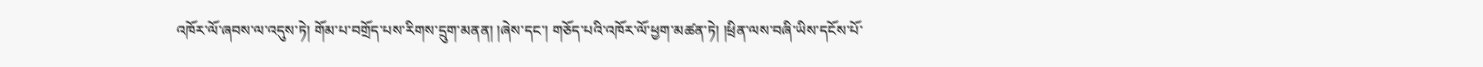འཁོར་ལོ་ཞབས་ལ་འདུས་ཏེ། གོམ་པ་བགྲོད་པས་རིགས་དྲུག་མནན། །ཞེས་དང་། གཅོད་པའི་འཁོར་ལོ་ཕྱག་མཚན་ཏེ། །ཕྲིན་ལས་བཞི་ཡིས་དངོས་པོ་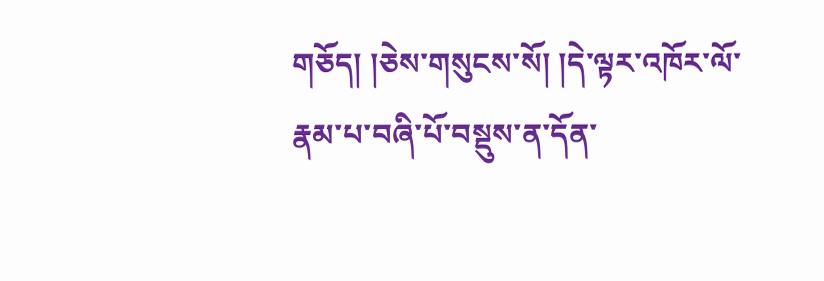གཅོད། །ཅེས་གསུངས་སོ། །དེ་ལྟར་འཁོར་ལོ་རྣམ་པ་བཞི་པོ་བསྡུས་ན་དོན་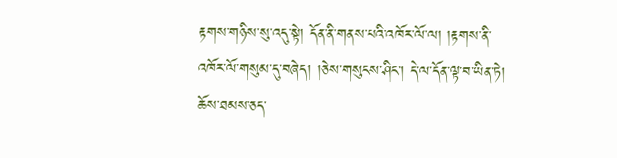རྟགས་གཉིས་སུ་འདུ་སྟེ། དོན་ནི་གནས་པའི་འཁོར་ལོ་ལ། །རྟགས་ནི་འཁོར་ལོ་གསུམ་དུ་བཞེད། །ཅེས་གསུངས་ཤིང་། དེ་ལ་དོན་ལྟ་བ་ཡིན་ཏེ། ཆོས་ཐམས་ཅད་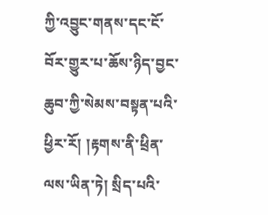ཀྱི་འབྱུང་གནས་དང་ངོ་བོར་གྱུར་པ་ཆོས་ཉིད་བྱང་ཆུབ་ཀྱི་སེམས་བསྟན་པའི་ཕྱིར་རོ། །རྟགས་ནི་ཕྲིན་ལས་ཡིན་ཏེ། སྲིད་པའི་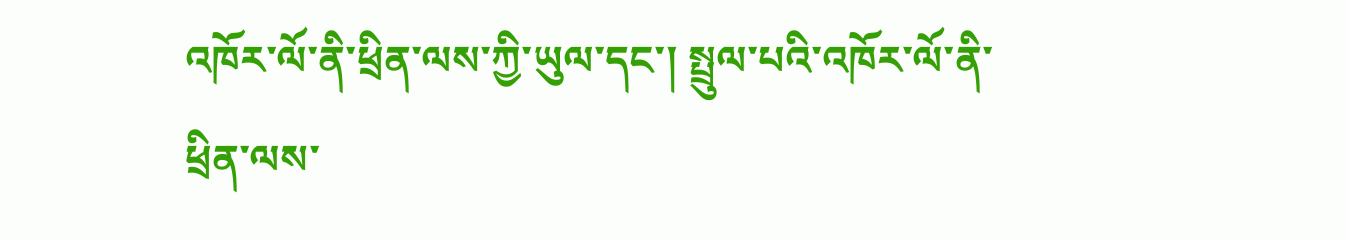འཁོར་ལོ་ནི་ཕྲིན་ལས་ཀྱི་ཡུལ་དང་། སྤྲུལ་པའི་འཁོར་ལོ་ནི་ཕྲིན་ལས་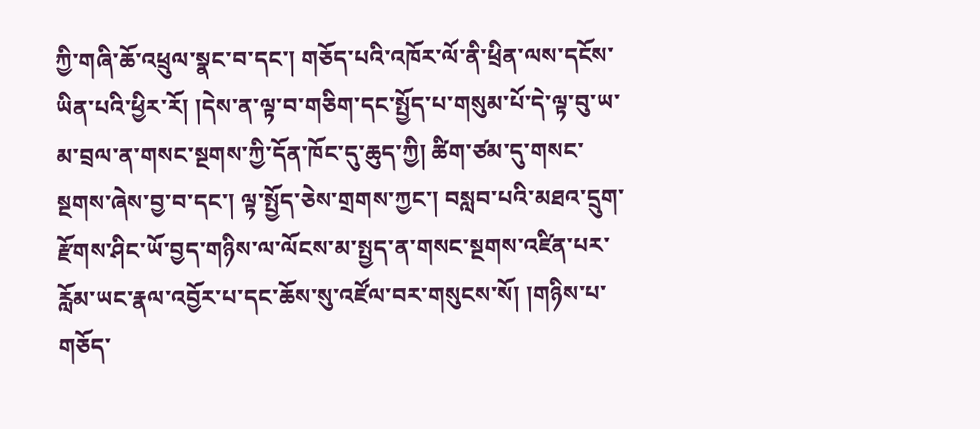ཀྱི་གཞི་ཆོ་འཕྲུལ་སྣང་བ་དང་། གཅོད་པའི་འཁོར་ལོ་ནི་ཕྲིན་ལས་དངོས་ཡིན་པའི་ཕྱིར་རོ། །དེས་ན་ལྟ་བ་གཅིག་དང་སྤྱོད་པ་གསུམ་པོ་དེ་ལྟ་བུ་ཡ་མ་བྲལ་ན་གསང་སྔགས་ཀྱི་དོན་ཁོང་དུ་ཆུད་ཀྱི། ཚིག་ཙམ་དུ་གསང་སྔགས་ཞེས་བྱ་བ་དང་། ལྟ་སྤྱོད་ཅེས་གྲགས་ཀྱང་། བསླབ་པའི་མཐའ་དྲུག་རྫོགས་ཤིང་ཡོ་བྱད་གཉིས་ལ་ལོངས་མ་སྤྱད་ན་གསང་སྔགས་འཛིན་པར་རློམ་ཡང་རྣལ་འབྱོར་པ་དང་ཆོས་སུ་འཛོལ་བར་གསུངས་སོ། །གཉིས་པ་གཅོད་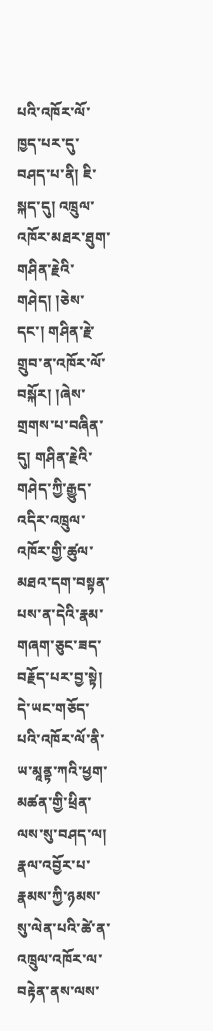པའི་འཁོར་ལོ་ཁྱད་པར་དུ་བཤད་པ་ནི། ཇི་སྐད་དུ། འཁྲུལ་འཁོར་མཐར་ཐུག་གཤིན་རྗེའི་གཤེད། །ཅེས་དང་། གཤིན་རྗེ་གྲུབ་ན་འཁོར་ལོ་བསྐོར། །ཞེས་གྲགས་པ་བཞིན་དུ། གཤིན་རྗེའི་གཤེད་ཀྱི་རྒྱུད་འདིར་འཁྲུལ་འཁོར་གྱི་ཚུལ་མཐའ་དག་བསྟན་པས་ན་དེའི་རྣམ་གཞག་ཅུང་ཟད་བརྗོད་པར་བྱ་སྟེ། དེ་ཡང་གཅོད་པའི་འཁོར་ལོ་ནི་ཡ་མཱནྟ་ཀའི་ཕྱག་མཚན་གྱི་ཕྲིན་ལས་སུ་བཤད་ལ། རྣལ་འབྱོར་པ་རྣམས་ཀྱི་ཉམས་སུ་ལེན་པའི་ཚེ་ན་འཁྲུལ་འཁོར་ལ་བརྟེན་ནས་ལས་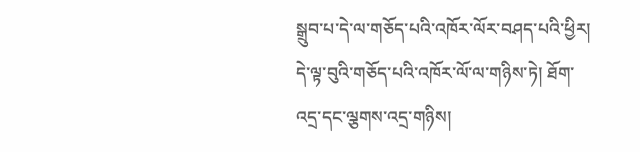སྒྲུབ་པ་དེ་ལ་གཅོད་པའི་འཁོར་ལོར་བཤད་པའི་ཕྱིར། དེ་ལྟ་བུའི་གཅོད་པའི་འཁོར་ལོ་ལ་གཉིས་ཏེ། ཐོག་འདྲ་དང་ལྕགས་འདྲ་གཉིས།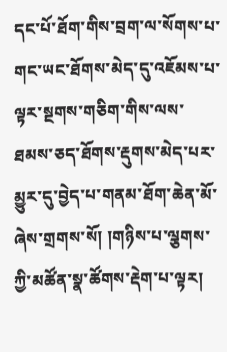དང་པོ་ཐོག་གིས་བྲག་ལ་སོགས་པ་གང་ཡང་ཐོགས་མེད་དུ་འཇོམས་པ་ལྟར་སྔགས་གཅིག་གིས་ལས་ཐམས་ཅད་ཐོགས་རྡུགས་མེད་པར་མྱུར་དུ་བྱེད་པ་གནམ་ཐོག་ཆེན་མོ་ཞེས་གྲགས་སོ། །གཉིས་པ་ལྕགས་ཀྱི་མཚོན་སྣ་ཚོགས་རྡེག་པ་ལྟར།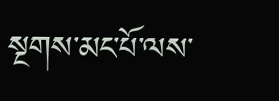སྔགས་མང་པོ་ལས་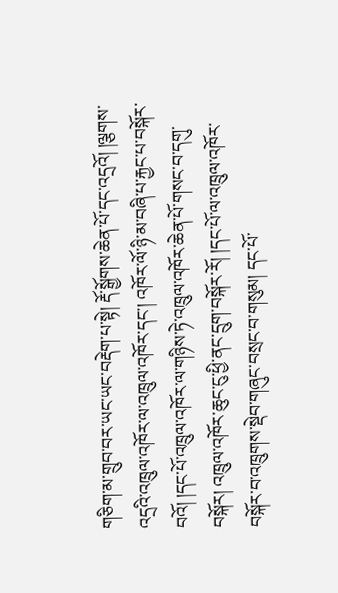གཅིག་མ་གྲུབ་བར་ཡང་ཡང་བརྡེག་པ་སྟེ། རྡོ་སྒྱོགས་ཆེན་པོ་དང་འདྲའོ། །ལྕགས་འདྲའི་འཁྲུལ་འཁོར་ལ་འཁྲུལ་འཁོར་དང་། འཁོར་ལོ་ཉི་མ་བཞི་པ་རྐྱང་པ་བསྐོར་བའོ། །དང་པོ་འཁྲུལ་འཁོར་ལ་གཉིས་ཏེ་འཁྲུལ་འཁོར་ཆེན་པོ་གསང་བ་དགུ་བསྐོར། འཁྲུལ་འཁོར་ཆུང་ངུ་ཕྱི་ནང་དྲུག་བསྐོར་རོ། །དང་པོ་ལ་འཁྲུལ་འཁོར་བསྐོར་བ་འཁྲུགས་སྡེབ་གཞུང་བསྲང་བ་གསུམ། དང་པོ་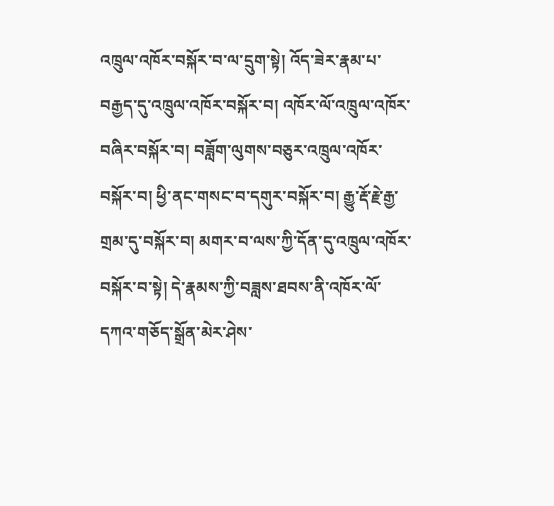འཁྲུལ་འཁོར་བསྐོར་བ་ལ་དྲུག་སྟེ། འོད་ཟེར་རྣམ་པ་བརྒྱད་དུ་འཁྲུལ་འཁོར་བསྐོར་བ། འཁོར་ལོ་འཁྲུལ་འཁོར་བཞིར་བསྐོར་བ། བཟློག་ལུགས་བཅུར་འཁྲུལ་འཁོར་བསྐོར་བ། ཕྱི་ནང་གསང་བ་དགུར་བསྐོར་བ། རྒྱུ་རྡོ་རྗེ་རྒྱ་གྲམ་དུ་བསྐོར་བ། མགར་བ་ལས་ཀྱི་དོན་དུ་འཁྲུལ་འཁོར་བསྐོར་བ་སྟེ། དེ་རྣམས་ཀྱི་བཟླས་ཐབས་ནི་འཁོར་ལོ་དཀའ་གཅོད་སྒྲོན་མེར་ཤེས་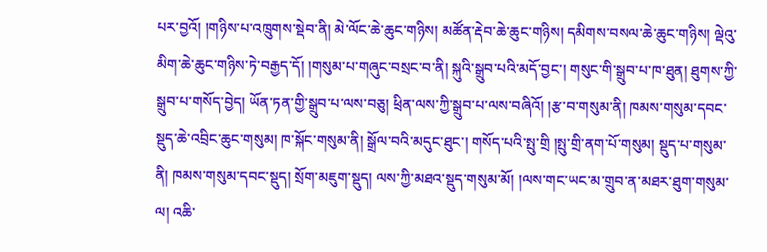པར་བྱའོ། །གཉིས་པ་འཁྲུགས་སྡེབ་ནི། མེ་ལོང་ཆེ་ཆུང་གཉིས། མཚོན་རྡེབ་ཆེ་ཆུང་གཉིས། དམིགས་བསལ་ཆེ་ཆུང་གཉིས། ལྡེའུ་མིག་ཆེ་ཆུང་གཉིས་ཏེ་བརྒྱད་དོ། །གསུམ་པ་གཞུང་བསྲང་བ་ནི། སྐུའི་སྒྲུབ་པའི་མདོ་བྱང་། གསུང་གི་སྒྲུབ་པ་ཁ་ཐུན། ཐུགས་ཀྱི་སྒྲུབ་པ་གསོད་བྱེད། ཡོན་ཏན་གྱི་སྒྲུབ་པ་ལས་བཅུ། ཕྲིན་ལས་ཀྱི་སྒྲུབ་པ་ལས་བཞིའོ། །རྩ་བ་གསུམ་ནི། ཁམས་གསུམ་དབང་སྡུད་ཆེ་འབྲིང་ཆུང་གསུམ། ཁ་སྐོང་གསུམ་ནི། སྒྲོལ་བའི་མདུང་ཐུང་། གསོད་པའི་སྤུ་གྲི །སྤུ་གྲི་ནག་པོ་གསུམ། སྡུད་པ་གསུམ་ནི། ཁམས་གསུམ་དབང་སྡུད། སྲོག་མཇུག་སྡུད། ལས་ཀྱི་མཐའ་སྡུད་གསུམ་མོ། །ལས་གང་ཡང་མ་གྲུབ་ན་མཐར་ཐུག་གསུམ་ལ། འཆི་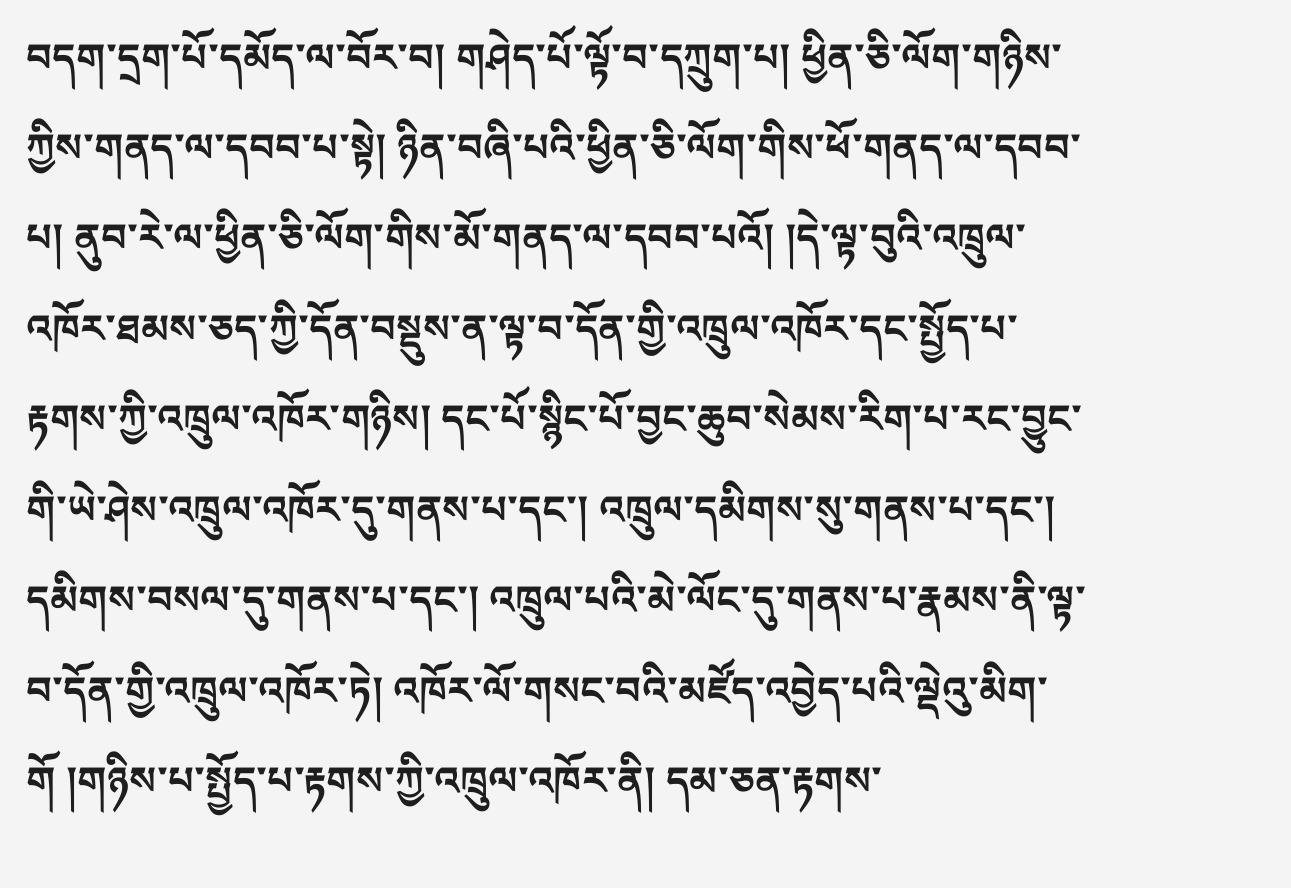བདག་དྲག་པོ་དམོད་ལ་བོར་བ། གཤེད་པོ་ལྟོ་བ་དཀྲུག་པ། ཕྱིན་ཅི་ལོག་གཉིས་ཀྱིས་གནད་ལ་དབབ་པ་སྟེ། ཉིན་བཞི་པའི་ཕྱིན་ཅི་ལོག་གིས་ཕོ་གནད་ལ་དབབ་པ། ནུབ་རེ་ལ་ཕྱིན་ཅི་ལོག་གིས་མོ་གནད་ལ་དབབ་པའོ། །དེ་ལྟ་བུའི་འཁྲུལ་འཁོར་ཐམས་ཅད་ཀྱི་དོན་བསྡུས་ན་ལྟ་བ་དོན་གྱི་འཁྲུལ་འཁོར་དང་སྤྱོད་པ་རྟགས་ཀྱི་འཁྲུལ་འཁོར་གཉིས། དང་པོ་སྙིང་པོ་བྱང་ཆུབ་སེམས་རིག་པ་རང་བྱུང་གི་ཡེ་ཤེས་འཁྲུལ་འཁོར་དུ་གནས་པ་དང་། འཁྲུལ་དམིགས་སུ་གནས་པ་དང་། དམིགས་བསལ་དུ་གནས་པ་དང་། འཁྲུལ་པའི་མེ་ལོང་དུ་གནས་པ་རྣམས་ནི་ལྟ་བ་དོན་གྱི་འཁྲུལ་འཁོར་ཏེ། འཁོར་ལོ་གསང་བའི་མཛོད་འབྱེད་པའི་ལྡེའུ་མིག་གོ །གཉིས་པ་སྤྱོད་པ་རྟགས་ཀྱི་འཁྲུལ་འཁོར་ནི། དམ་ཅན་རྟགས་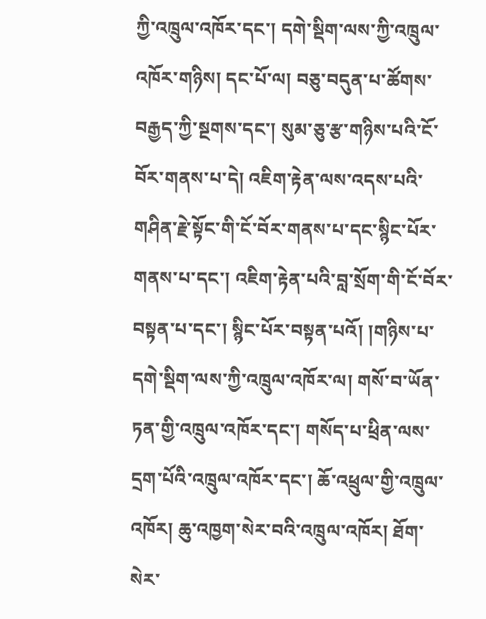ཀྱི་འཁྲུལ་འཁོར་དང་། དགེ་སྡིག་ལས་ཀྱི་འཁྲུལ་འཁོར་གཉིས། དང་པོ་ལ། བཅུ་བདུན་པ་ཚོགས་བརྒྱད་ཀྱི་སྔགས་དང་། སུམ་ཅུ་རྩ་གཉིས་པའི་ངོ་བོར་གནས་པ་དེ། འཇིག་རྟེན་ལས་འདས་པའི་གཤིན་རྗེ་སྟོང་གི་ངོ་བོར་གནས་པ་དང་སྙིང་པོར་གནས་པ་དང་། འཇིག་རྟེན་པའི་བླ་སྲོག་གི་ངོ་བོར་བསྟན་པ་དང་། སྙིང་པོར་བསྟན་པའོ། །གཉིས་པ་དགེ་སྡིག་ལས་ཀྱི་འཁྲུལ་འཁོར་ལ། གསོ་བ་ཡོན་ཏན་གྱི་འཁྲུལ་འཁོར་དང་། གསོད་པ་ཕྲིན་ལས་དྲག་པོའི་འཁྲུལ་འཁོར་དང་། ཆོ་འཕྲུལ་གྱི་འཁྲུལ་འཁོར། ཆུ་འཁྱག་སེར་བའི་འཁྲུལ་འཁོར། ཐོག་སེར་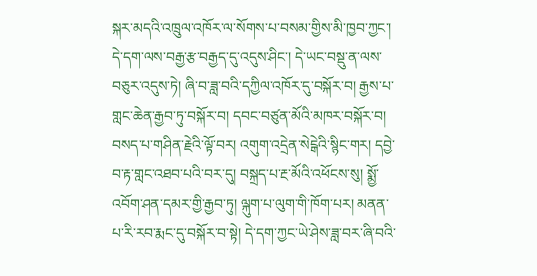སྐར་མདའི་འཁྲུལ་འཁོར་ལ་སོགས་པ་བསམ་གྱིས་མི་ཁྱབ་ཀྱང་། དེ་དག་ལས་བརྒྱ་རྩ་བརྒྱད་དུ་འདུས་ཤིང་། དེ་ཡང་བསྡུ་ན་ལས་བཅུར་འདུས་ཏེ། ཞི་བ་ཟླ་བའི་དཀྱིལ་འཁོར་དུ་བསྐོར་བ། རྒྱས་པ་གླང་ཆེན་རྒྱབ་ཏུ་བསྐོར་བ། དབང་བཙུན་མོའི་མཁར་བསྐོར་བ། བསད་པ་གཤིན་རྗེའི་ལྟོ་བར། འགུག་འདྲེན་སེངྒེའི་སྙིང་གར། དབྱེ་བ་རྟ་གླང་འཐབ་པའི་བར་དུ། བསྐྲད་པ་རྔ་མོའི་འཕོངས་སུ། སྨྱོ་འབོག་ཤན་དམར་གྱི་རྒྱབ་ཏུ། ལྐུག་པ་ལུག་གི་ཁོག་པར། མནན་པ་རི་རབ་རྨང་དུ་བསྐོར་བ་སྟེ། དེ་དག་ཀྱང་ཡེ་ཤེས་ཟླ་བར་ཞི་བའི་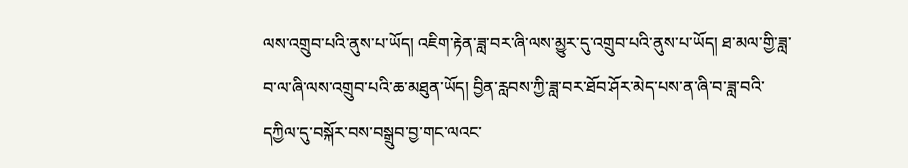ལས་འགྲུབ་པའི་ནུས་པ་ཡོད། འཇིག་རྟེན་ཟླ་བར་ཞི་ལས་མྱུར་དུ་འགྲུབ་པའི་ནུས་པ་ཡོད། ཐ་མལ་གྱི་ཟླ་བ་ལ་ཞི་ལས་འགྲུབ་པའི་ཆ་མཐུན་ཡོད། བྱིན་རླབས་ཀྱི་ཟླ་བར་ཐོབ་ཤོར་མེད་པས་ན་ཞི་བ་ཟླ་བའི་དཀྱིལ་དུ་བསྐོར་བས་བསྒྲུབ་བྱ་གང་ལའང་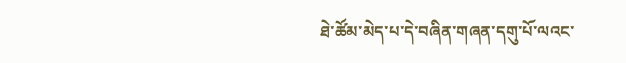ཐེ་ཚོམ་མེད་པ་དེ་བཞིན་གཞན་དགུ་པོ་ལའང་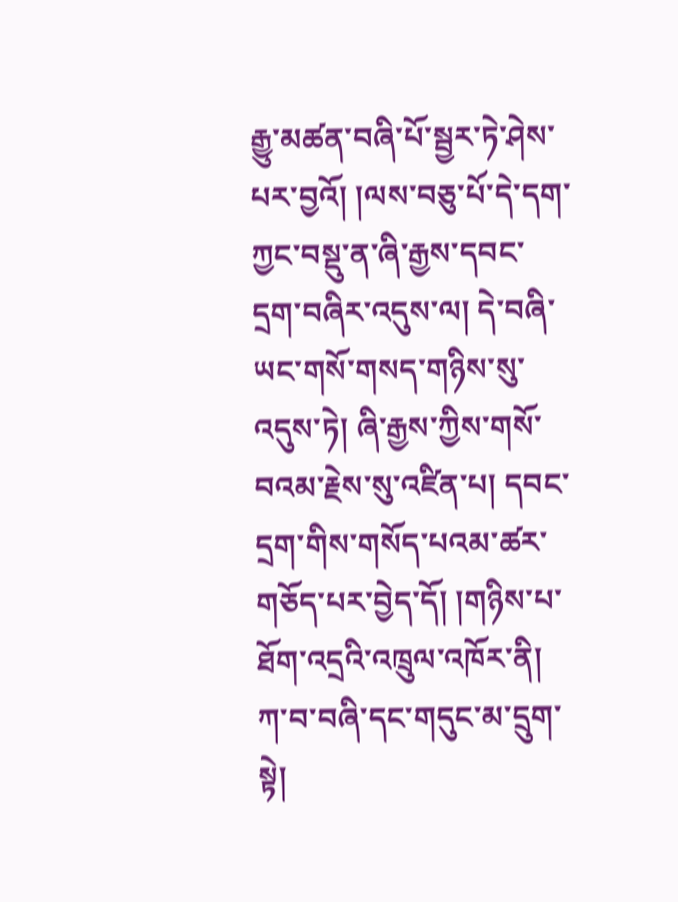རྒྱུ་མཚན་བཞི་པོ་སྦྱར་ཏེ་ཤེས་པར་བྱའོ། །ལས་བཅུ་པོ་དེ་དག་ཀྱང་བསྡུ་ན་ཞི་རྒྱས་དབང་དྲག་བཞིར་འདུས་ལ། དེ་བཞི་ཡང་གསོ་གསད་གཉིས་སུ་འདུས་ཏེ། ཞི་རྒྱས་ཀྱིས་གསོ་བའམ་རྗེས་སུ་འཛིན་པ། དབང་དྲག་གིས་གསོད་པའམ་ཚར་གཅོད་པར་བྱེད་དོ། །གཉིས་པ་ཐོག་འདྲའི་འཁྲུལ་འཁོར་ནི། ཀ་བ་བཞི་དང་གདུང་མ་དྲུག་སྟེ།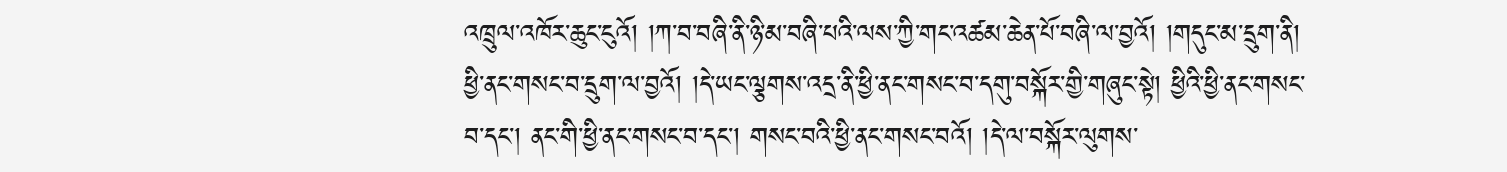འཁྲུལ་འཁོར་ཆུང་ངུའོ། །ཀ་བ་བཞི་ནི་ཉི་མ་བཞི་པའི་ལས་ཀྱི་གང་འཚམ་ཆེན་པོ་བཞི་ལ་བྱའོ། །གདུང་མ་དྲུག་ནི། ཕྱི་ནང་གསང་བ་དྲུག་ལ་བྱའོ། །དེ་ཡང་ལྕགས་འདྲ་ནི་ཕྱི་ནང་གསང་བ་དགུ་བསྐོར་གྱི་གཞུང་སྟེ། ཕྱིའི་ཕྱི་ནང་གསང་བ་དང་། ནང་གི་ཕྱི་ནང་གསང་བ་དང་། གསང་བའི་ཕྱི་ནང་གསང་བའོ། །དེ་ལ་བསྐོར་ལུགས་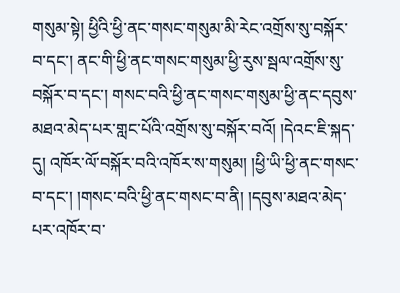གསུམ་སྟེ། ཕྱིའི་ཕྱི་ནང་གསང་གསུམ་མི་རེང་འགྲོས་སུ་བསྐོར་བ་དང་། ནང་གི་ཕྱི་ནང་གསང་གསུམ་ཕྱི་རུས་སྦལ་འགྲོས་སུ་བསྐོར་བ་དང་། གསང་བའི་ཕྱི་ནང་གསང་གསུམ་ཕྱི་ནང་དབུས་མཐའ་མེད་པར་གླང་པོའི་འགྲོས་སུ་བསྐོར་བའོ། །དེའང་ཇི་སྐད་དུ། འཁོར་ལོ་བསྐོར་བའི་འཁོར་ས་གསུམ། །ཕྱི་ཡི་ཕྱི་ནང་གསང་བ་དང་། །གསང་བའི་ཕྱི་ནང་གསང་བ་ནི། །དབུས་མཐའ་མེད་པར་འཁོར་བ་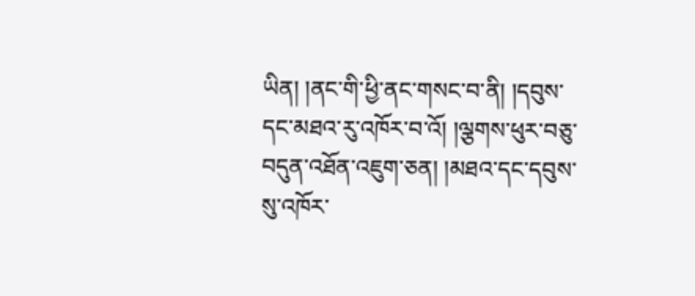ཡིན། །ནང་གི་ཕྱི་ནང་གསང་བ་ནི། །དབུས་དང་མཐའ་རུ་འཁོར་བ་འོ། །ལྕགས་ཕུར་བཅུ་བདུན་འཐོན་འཇུག་ཅན། །མཐའ་དང་དབུས་སུ་འཁོར་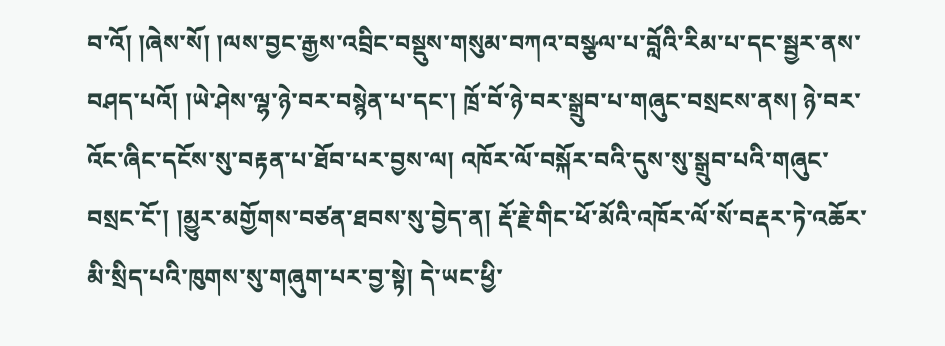བ་འོ། །ཞེས་སོ། །ལས་བྱང་རྒྱས་འབྲིང་བསྡུས་གསུམ་བཀའ་བསྩལ་པ་བློའི་རིམ་པ་དང་སྦྱར་ནས་བཤད་པའོ། །ཡེ་ཤེས་ལྷ་ཉེ་བར་བསྙེན་པ་དང་། ཁྲོ་བོ་ཉེ་བར་སྒྲུབ་པ་གཞུང་བསྲངས་ནས། ཉེ་བར་འོང་ཞིང་དངོས་སུ་བརྟན་པ་ཐོབ་པར་བྱས་ལ། འཁོར་ལོ་བསྐོར་བའི་དུས་སུ་སྒྲུབ་པའི་གཞུང་བསྲང་ངོ་། །མྱུར་མགྱོགས་བཙན་ཐབས་སུ་བྱེད་ན། རྡོ་རྗེ་གིང་ཕོ་མོའི་འཁོར་ལོ་སོ་བརྡར་ཏེ་འཆོར་མི་སྲིད་པའི་ཁུགས་སུ་གཞུག་པར་བྱ་སྟེ། དེ་ཡང་ཕྱི་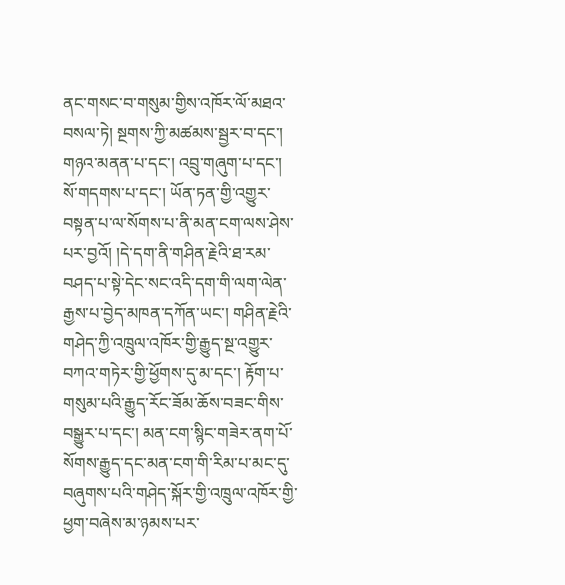ནང་གསང་བ་གསུམ་གྱིས་འཁོར་ལོ་མཐའ་བསལ་ཏེ། སྔགས་ཀྱི་མཚམས་སྦྱར་བ་དང་། གཉའ་མནན་པ་དང་། འབྲུ་གཞུག་པ་དང་། སོ་གདགས་པ་དང་། ཡོན་ཏན་གྱི་འགྱུར་བསྟན་པ་ལ་སོགས་པ་ནི་མན་ངག་ལས་ཤེས་པར་བྱའོ། །དེ་དག་ནི་གཤིན་རྗེའི་ཐ་རམ་བཤད་པ་སྟེ་དེང་སང་འདི་དག་གི་ལག་ལེན་རྒྱས་པ་བྱེད་མཁན་དཀོན་ཡང་། གཤིན་རྗེའི་གཤེད་ཀྱི་འཁྲུལ་འཁོར་གྱི་རྒྱུད་སྔ་འགྱུར་བཀའ་གཏེར་གྱི་ཕྱོགས་དུ་མ་དང་། རྟོག་པ་གསུམ་པའི་རྒྱུད་རོང་ཟོམ་ཆོས་བཟང་གིས་བསྒྱུར་པ་དང་། མན་ངག་སྙིང་གཟེར་ནག་པོ་སོགས་རྒྱུད་དང་མན་ངག་གི་རིམ་པ་མང་དུ་བཞུགས་པའི་གཤེད་སྐོར་གྱི་འཁྲུལ་འཁོར་གྱི་ཕྱག་བཞེས་མ་ཉམས་པར་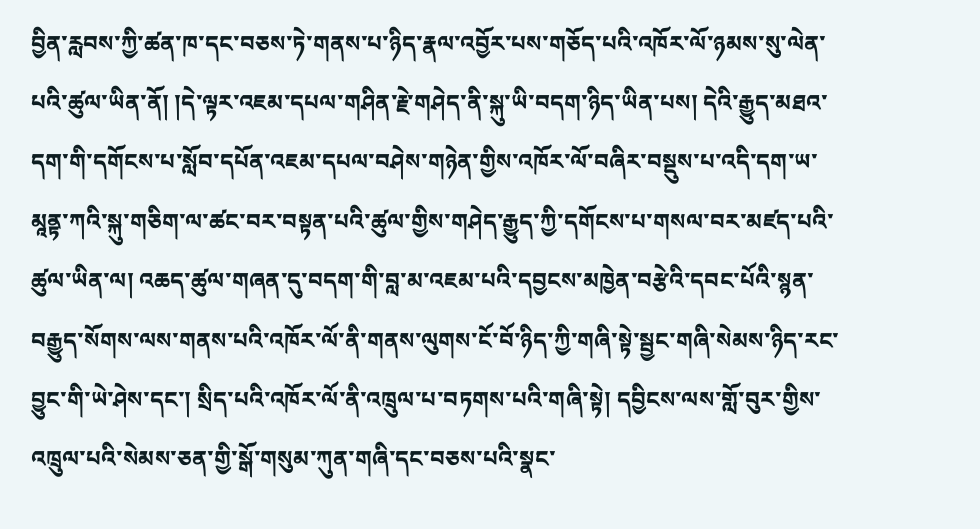བྱིན་རླབས་ཀྱི་ཚན་ཁ་དང་བཅས་ཏེ་གནས་པ་ཉིད་རྣལ་འབྱོར་པས་གཅོད་པའི་འཁོར་ལོ་ཉམས་སུ་ལེན་པའི་ཚུལ་ཡིན་ནོ། །དེ་ལྟར་འཇམ་དཔལ་གཤིན་རྗེ་གཤེད་ནི་སྐུ་ཡི་བདག་ཉིད་ཡིན་པས། དེའི་རྒྱུད་མཐའ་དག་གི་དགོངས་པ་སློབ་དཔོན་འཇམ་དཔལ་བཤེས་གཉེན་གྱིས་འཁོར་ལོ་བཞིར་བསྡུས་པ་འདི་དག་ཡ་མཱནྟ་ཀའི་སྐུ་གཅིག་ལ་ཚང་བར་བསྟན་པའི་ཚུལ་གྱིས་གཤེད་རྒྱུད་ཀྱི་དགོངས་པ་གསལ་བར་མཛད་པའི་ཚུལ་ཡིན་ལ། འཆད་ཚུལ་གཞན་དུ་བདག་གི་བླ་མ་འཇམ་པའི་དབྱངས་མཁྱེན་བརྩེའི་དབང་པོའི་སྙན་བརྒྱུད་སོགས་ལས་གནས་པའི་འཁོར་ལོ་ནི་གནས་ལུགས་ངོ་བོ་ཉིད་ཀྱི་གཞི་སྟེ་སྦྱང་གཞི་སེམས་ཉིད་རང་བྱུང་གི་ཡེ་ཤེས་དང་། སྲིད་པའི་འཁོར་ལོ་ནི་འཁྲུལ་པ་བཏགས་པའི་གཞི་སྟེ། དབྱིངས་ལས་གློ་བུར་གྱིས་འཁྲུལ་པའི་སེམས་ཅན་གྱི་སྒོ་གསུམ་ཀུན་གཞི་དང་བཅས་པའི་སྣང་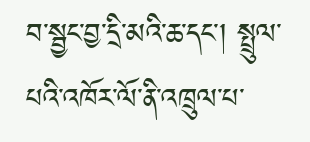བ་སྦྱང་བྱ་དྲི་མའི་ཆ་དང་། སྤྲུལ་པའི་འཁོར་ལོ་ནི་འཁྲུལ་པ་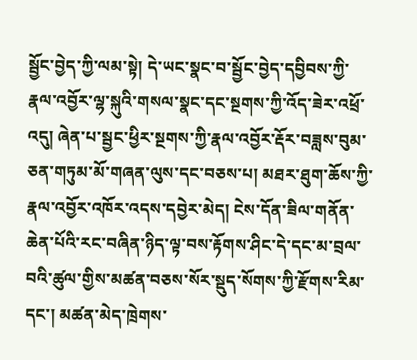སྦྱོང་བྱེད་ཀྱི་ལམ་སྟེ། དེ་ཡང་སྣང་བ་སྦྱོང་བྱེད་དབྱིབས་ཀྱི་རྣལ་འབྱོར་ལྷ་སྐུའི་གསལ་སྣང་དང་སྔགས་ཀྱི་འོད་ཟེར་འཕྲོ་འདུ། ཞེན་པ་སྦྱང་ཕྱིར་སྔགས་ཀྱི་རྣལ་འབྱོར་རྡོར་བཟླས་བུམ་ཅན་གཏུམ་མོ་གཞན་ལུས་དང་བཅས་པ། མཐར་ཐུག་ཆོས་ཀྱི་རྣལ་འབྱོར་འཁོར་འདས་དབྱེར་མེད། ངེས་དོན་ཟིལ་གནོན་ཆེན་པོའི་རང་བཞིན་ཉིད་ལྟ་བས་རྟོགས་ཤིང་དེ་དང་མ་བྲལ་བའི་ཚུལ་གྱིས་མཚན་བཅས་སོར་སྡུད་སོགས་ཀྱི་རྫོགས་རིམ་དང་། མཚན་མེད་ཁྲེགས་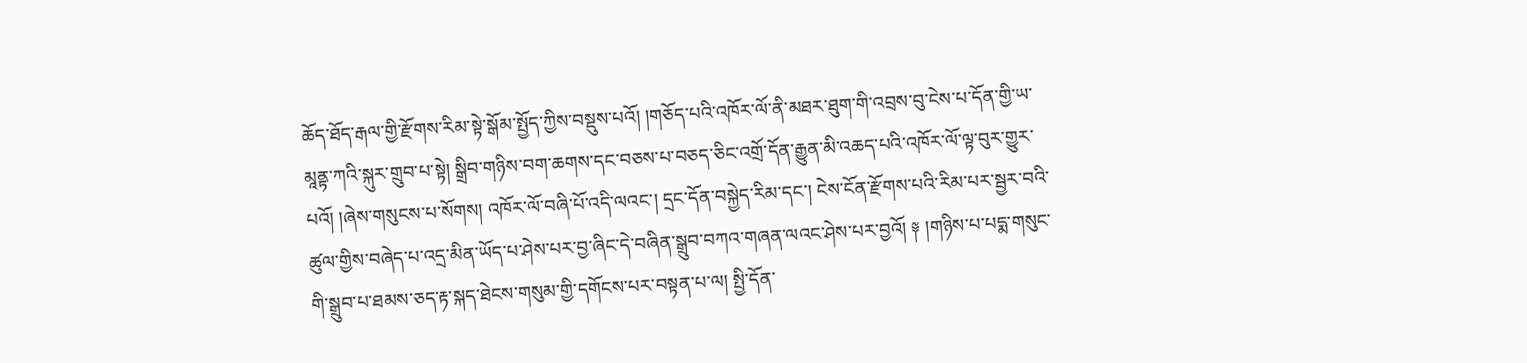ཆོད་ཐོད་རྒལ་གྱི་རྫོགས་རིམ་སྟེ་སྒོམ་སྤྱོད་ཀྱིས་བསྡུས་པའོ། །གཅོད་པའི་འཁོར་ལོ་ནི་མཐར་ཐུག་གི་འབྲས་བུ་ངེས་པ་དོན་གྱི་ཡ་མཱནྟ་ཀའི་སྐུར་གྲུབ་པ་སྟེ། སྒྲིབ་གཉིས་བག་ཆགས་དང་བཅས་པ་བཅད་ཅིང་འགྲོ་དོན་རྒྱུན་མི་འཆད་པའི་འཁོར་ལོ་ལྟ་བུར་གྱུར་པའོ། །ཞེས་གསུངས་པ་སོགས། འཁོར་ལོ་བཞི་པོ་འདི་ལའང་། དྲང་དོན་བསྐྱེད་རིམ་དང་། ངེས་ངོན་རྫོགས་པའི་རིམ་པར་སྦྱར་བའི་ཚུལ་གྱིས་བཞེད་པ་འདྲ་མིན་ཡོད་པ་ཤེས་པར་བྱ་ཞིང་དེ་བཞིན་སྒྲུབ་བཀའ་གཞན་ལའང་ཤེས་པར་བྱའོ། ༈ །གཉིས་པ་པདྨ་གསུང་གི་སྒྲུབ་པ་ཐམས་ཅད་རྟ་སྐད་ཐེངས་གསུམ་གྱི་དགོངས་པར་བསྟན་པ་ལ། སྤྱི་དོན་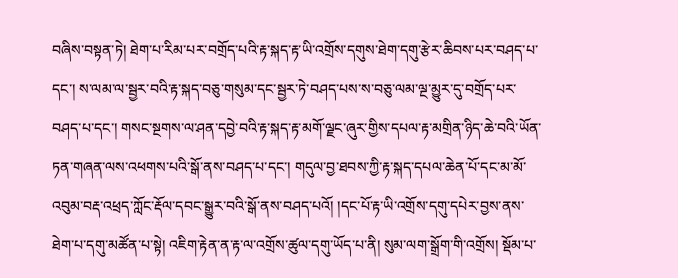བཞིས་བསྟན་ཏེ། ཐེག་པ་རིམ་པར་བགྲོད་པའི་རྟ་སྐད་རྟ་ཡི་འགྲོས་དགུས་ཐེག་དགུ་རྩེར་ཆིབས་པར་བཤད་པ་དང་། ས་ལམ་ལ་སྦྱར་བའི་རྟ་སྐད་བཅུ་གསུམ་དང་སྦྱར་ཏེ་བཤད་པས་ས་བཅུ་ལམ་ལྔ་མྱུར་དུ་བགྲོད་པར་བཤད་པ་དང་། གསང་སྔགས་ལ་ཤན་དབྱེ་བའི་རྟ་སྐད་རྟ་མགོ་ལྗང་ཞུར་གྱིས་དཔལ་རྟ་མགྲིན་ཉིད་ཆེ་བའི་ཡོན་ཏན་གཞན་ལས་འཕགས་པའི་སྒོ་ནས་བཤད་པ་དང་། གདུལ་བྱ་ཐབས་ཀྱི་རྟ་སྐད་དཔལ་ཆེན་པོ་དང་མ་མོ་འབུམ་བརྡ་འཕྲད་ཀློང་རྡོལ་དབང་སྒྱུར་བའི་སྒོ་ནས་བཤད་པའོ། །དང་པོ་རྟ་ཡི་འགྲོས་དགུ་དཔེར་བྱས་ནས་ཐེག་པ་དགུ་མཚོན་པ་སྟེ། འཇིག་རྟེན་ན་རྟ་ལ་འགྲོས་ཚུལ་དགུ་ཡོད་པ་ནི། སུམ་ལག་སྒྲོག་གི་འགྲོས། སྡོམ་པ་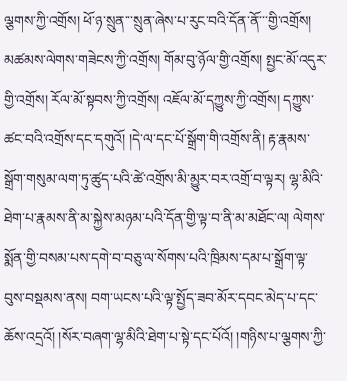ལྕགས་ཀྱི་འགྲོས། ཕོ་ཉ་སྲུན་་་སྲུན་ཞེས་པ་རུང་བའི་དོན་ནོ་་་གྱི་འགྲོས། མཚམས་ལེགས་གཟེངས་ཀྱི་འགྲོས། གོམ་བུ་ཉོལ་གྱི་འགྲོས། སྤྱང་མོ་འདུར་གྱི་འགྲོས། རོལ་མོ་སྟབས་ཀྱི་འགྲོས། འཇོལ་མོ་དཀྱུས་ཀྱི་འགྲོས། དཀྱུས་ཚང་བའི་འགྲོས་དང་དགུའོ། །དེ་ལ་དང་པོ་སྒྲོག་གི་འགྲོས་ནི། རྟ་རྣམས་སྒྲོག་གསུམ་ལག་ཏུ་ཚུད་པའི་ཚེ་འགྲོས་མི་མྱུར་བར་འགྲོ་བ་ལྟར། ལྷ་མིའི་ཐེག་པ་རྣམས་ནི་མ་སྐྱེས་མཉམ་པའི་དོན་གྱི་ལྟ་བ་ནི་མ་མཐོང་ལ། ལེགས་སྨོན་གྱི་བསམ་པས་དགེ་བ་བཅུ་ལ་སོགས་པའི་ཁྲིམས་དམ་པ་སྒྲོག་ལྟ་བུས་བསྡམས་ནས། བག་ཡངས་པའི་ལྟ་སྤྱོད་ཟབ་མོར་དབང་མེད་པ་དང་ཆོས་འདྲའོ། །སོར་བཞག་ལྷ་མིའི་ཐེག་པ་སྟེ་དང་པོའོ། །གཉིས་པ་ལྕགས་ཀྱི་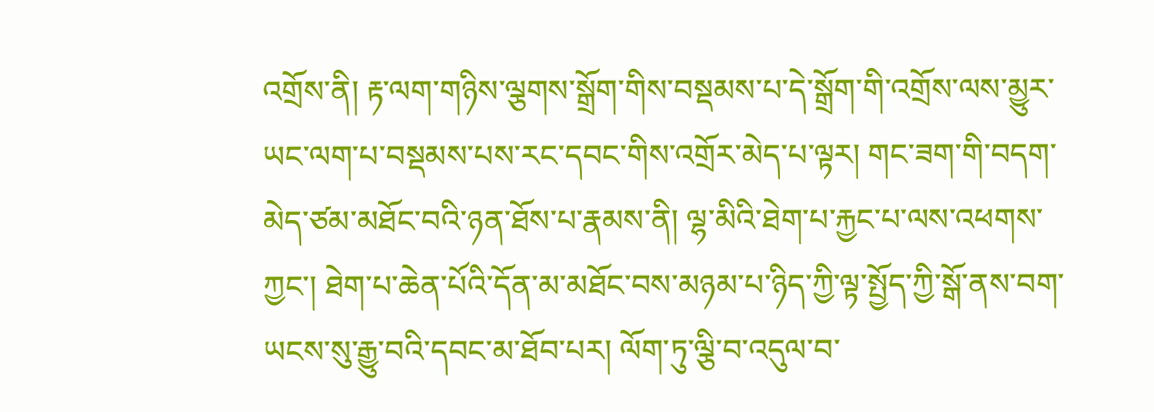འགྲོས་ནི། རྟ་ལག་གཉིས་ལྕགས་སྒྲོག་གིས་བསྡམས་པ་དེ་སྒྲོག་གི་འགྲོས་ལས་མྱུར་ཡང་ལག་པ་བསྡམས་པས་རང་དབང་གིས་འགྲོར་མེད་པ་ལྟར། གང་ཟག་གི་བདག་མེད་ཙམ་མཐོང་བའི་ཉན་ཐོས་པ་རྣམས་ནི། ལྷ་མིའི་ཐེག་པ་རྐྱང་པ་ལས་འཕགས་ཀྱང་། ཐེག་པ་ཆེན་པོའི་དོན་མ་མཐོང་བས་མཉམ་པ་ཉིད་ཀྱི་ལྟ་སྤྱོད་ཀྱི་སྒོ་ནས་བག་ཡངས་སུ་རྒྱུ་བའི་དབང་མ་ཐོབ་པར། ལོག་ཏུ་ལྕི་བ་འདུལ་བ་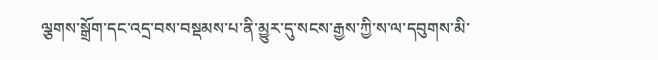ལྕགས་སྒྲོག་དང་འདྲ་བས་བསྡམས་པ་ནི་མྱུར་དུ་སངས་རྒྱས་ཀྱི་ས་ལ་དབུགས་མི་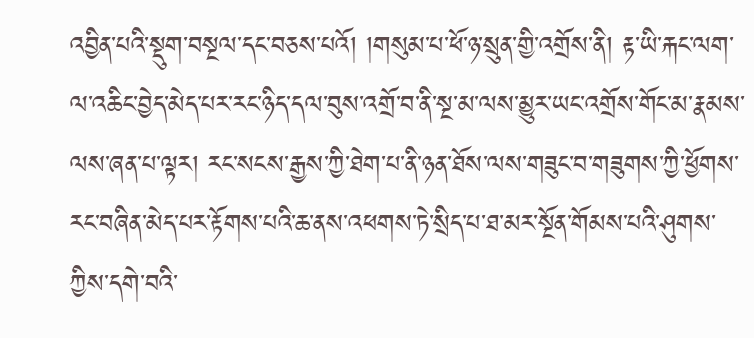འབྱིན་པའི་སྡུག་བསྔལ་དང་བཅས་པའོ། །གསུམ་པ་ཕོ་ཉ་སྲུན་གྱི་འགྲོས་ནི། རྟ་ཡི་རྐང་ལག་ལ་འཆིང་བྱེད་མེད་པར་རང་ཉིད་དལ་བུས་འགྲོ་བ་ནི་སྔ་མ་ལས་མྱུར་ཡང་འགྲོས་གོང་མ་རྣམས་ལས་ཞན་པ་ལྟར། རང་སངས་རྒྱས་ཀྱི་ཐེག་པ་ནི་ཉན་ཐོས་ལས་གཟུང་བ་གཟུགས་ཀྱི་ཕྱོགས་རང་བཞིན་མེད་པར་རྟོགས་པའི་ཆ་ནས་འཕགས་ཏེ་སྲིད་པ་ཐ་མར་སྔོན་གོམས་པའི་ཤུགས་ཀྱིས་དགེ་བའི་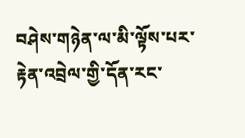བཤེས་གཉེན་ལ་མི་ལྟོས་པར་རྟེན་འབྲེལ་གྱི་དོན་རང་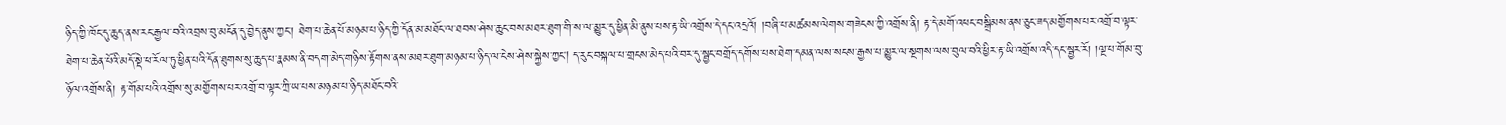ཉིད་ཀྱི་ཁོང་དུ་ཆུད་ནས་རང་རྒྱལ་བའི་འབྲས་བུ་མངོན་དུ་བྱེད་ནུས་ཀྱང་། ཐེག་པ་ཆེན་པོ་མཉམ་པ་ཉིད་ཀྱི་དོན་མ་མཐོང་ལ་ཐབས་ཤེས་ཆུང་བས་མཐར་ཐུག་གི་ས་ལ་མྱུར་དུ་ཕྱིན་མི་ནུས་པས་རྟ་ཡི་འགྲོས་དེ་དང་འདྲའོ། །བཞི་པ་མཚམས་ལེགས་གཟེངས་ཀྱི་འགྲོས་ནི། རྟ་དེ་མགོ་འཕང་བསྒྲིམས་ནས་ཅུང་ཟད་མགྱོགས་པར་འགྲོ་བ་ལྟར་ཐེག་པ་ཆེན་པོའི་མདོ་སྡེ་ཕ་རོལ་ཏུ་ཕྱིན་པའི་དོན་ཐུགས་སུ་ཆུད་པ་རྣམས་ནི་བདག་མེད་གཉིས་རྟོགས་ནས་མཐར་ཐུག་མཉམ་པ་ཉིད་ལ་ངེས་ཤེས་སྐྱེས་ཀྱང། ད་རུང་བསྐལ་པ་གྲངས་མེད་པའི་བར་དུ་སྦྱང་བགྲོད་དགོས་པས་ཐེག་དམན་ལས་སངས་རྒྱས་པ་མྱུར་ལ་སྔགས་ལས་བུལ་བའི་ཕྱིར་རྟ་ཡི་འགྲོས་འདི་དང་སྦྱར་རོ། །ལྔ་པ་གོམ་བུ་ཉོལ་འགྲོས་ནི། རྟ་གོམ་པའི་འགྲོས་སུ་མགྱོགས་པར་འགྲོ་བ་ལྟར་ཀྲི་ཡ་པས་མཉམ་པ་ཉིད་མཐོང་བའི་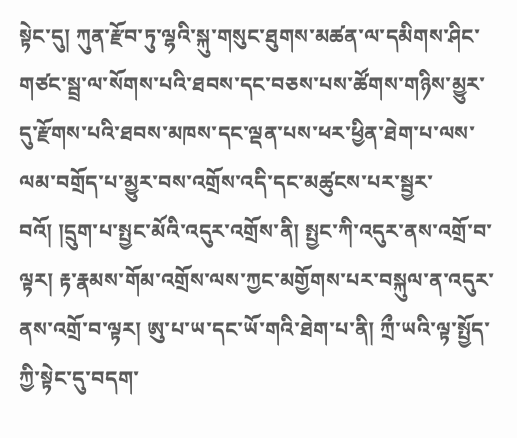སྟེང་དུ། ཀུན་རྫོབ་ཏུ་ལྷའི་སྐུ་གསུང་ཐུགས་མཚན་ལ་དམིགས་ཤིང་གཙང་སྦྲ་ལ་སོགས་པའི་ཐབས་དང་བཅས་པས་ཚོགས་གཉིས་མྱུར་དུ་རྫོགས་པའི་ཐབས་མཁས་དང་ལྡན་པས་ཕར་ཕྱིན་ཐེག་པ་ལས་ལམ་བགྲོད་པ་མྱུར་བས་འགྲོས་འདི་དང་མཚུངས་པར་སྦྱར་བའོ། །དྲུག་པ་སྤྱང་མོའི་འདུར་འགྲོས་ནི། སྤྱང་ཀི་འདུར་ནས་འགྲོ་བ་ལྟར། རྟ་རྣམས་གོམ་འགྲོས་ལས་ཀྱང་མགྱོགས་པར་བསྐུལ་ན་འདུར་ནས་འགྲོ་བ་ལྟར། ཨུ་པ་ཡ་དང་ཡོ་གའི་ཐེག་པ་ནི། ཀྲྀ་ཡའི་ལྟ་སྤྱོད་ཀྱི་སྟེང་དུ་བདག་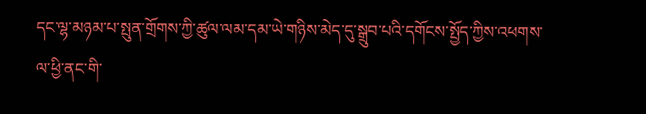དང་ལྷ་མཉམ་པ་སྤུན་གྲོགས་ཀྱི་ཚུལ་ལམ་དམ་ཡེ་གཉིས་མེད་དུ་སྒྲུབ་པའི་དགོངས་སྤྱོད་ཀྱིས་འཕགས་ལ་ཕྱི་ནང་གི་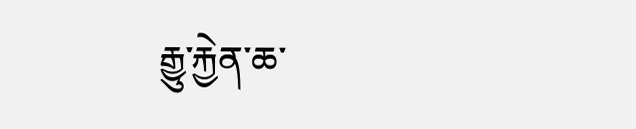རྒྱུ་རྐྱེན་ཆ་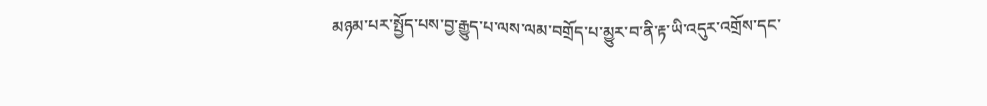མཉམ་པར་སྤྱོད་པས་བྱ་རྒྱུད་པ་ལས་ལམ་བགྲོད་པ་མྱུར་བ་ནི་རྟ་ཡི་འདུར་འགྲོས་དང་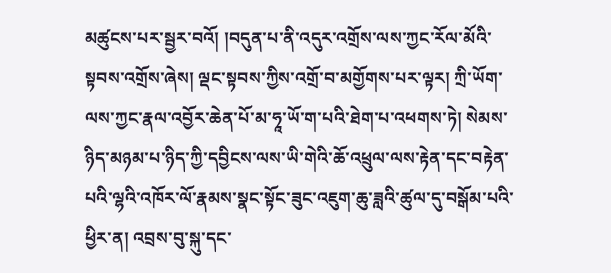མཚུངས་པར་སྦྱར་བའོ། །བདུན་པ་ནི་འདུར་འགྲོས་ལས་ཀྱང་རོལ་མོའི་སྟབས་འགྲོས་ཞེས། ལྡང་སྟབས་ཀྱིས་འགྲོ་བ་མགྱོགས་པར་ལྟར། ཀྲི་ཡོག་ལས་ཀྱང་རྣལ་འབྱོར་ཆེན་པོ་མ་ཧཱ་ཡོ་ག་པའི་ཐེག་པ་འཕགས་ཏེ། སེམས་ཉིད་མཉམ་པ་ཉིད་ཀྱི་དབྱིངས་ལས་ཡི་གེའི་ཆོ་འཕྲུལ་ལས་རྟེན་དང་བརྟེན་པའི་ལྷའི་འཁོར་ལོ་རྣམས་སྣང་སྟོང་ཟུང་འཇུག་ཆུ་ཟླའི་ཚུལ་དུ་བསྒོམ་པའི་ཕྱིར་ན། འབྲས་བུ་སྐུ་དང་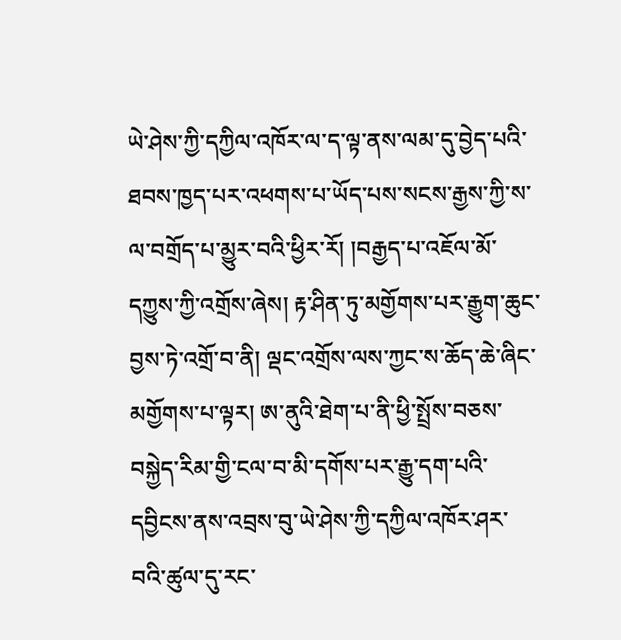ཡེ་ཤེས་ཀྱི་དཀྱིལ་འཁོར་ལ་ད་ལྟ་ནས་ལམ་དུ་བྱེད་པའི་ཐབས་ཁྱད་པར་འཕགས་པ་ཡོད་པས་སངས་རྒྱས་ཀྱི་ས་ལ་བགྲོད་པ་མྱུར་བའི་ཕྱིར་རོ། །བརྒྱད་པ་འཇོལ་མོ་དཀྱུས་ཀྱི་འགྲོས་ཞེས། རྟ་ཤིན་ཏུ་མགྱོགས་པར་རྒྱུག་ཆུང་བྱས་ཏེ་འགྲོ་བ་ནི། ལྡང་འགྲོས་ལས་ཀྱང་ས་ཆོད་ཆེ་ཞིང་མགྱོགས་པ་ལྟར། ཨ་ནུའི་ཐེག་པ་ནི་ཕྱི་སྤྲོས་བཅས་བསྐྱེད་རིམ་གྱི་ངལ་བ་མི་དགོས་པར་རྒྱུ་དག་པའི་དབྱིངས་ནས་འབྲས་བུ་ཡེ་ཤེས་ཀྱི་དཀྱིལ་འཁོར་ཤར་བའི་ཚུལ་དུ་རང་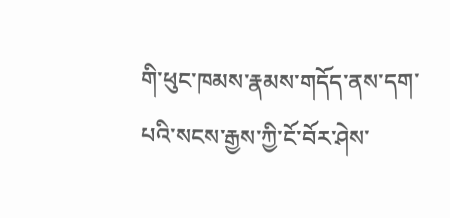གི་ཕུང་ཁམས་རྣམས་གདོད་ནས་དག་པའི་སངས་རྒྱས་ཀྱི་ངོ་བོར་ཤེས་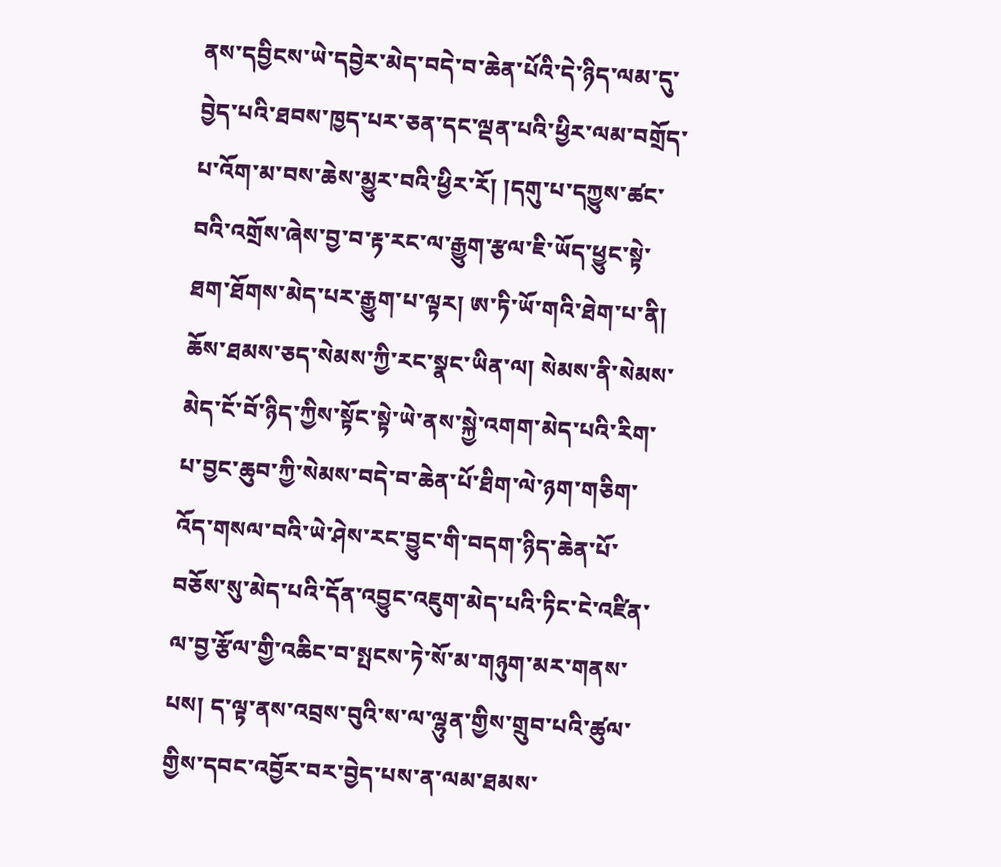ནས་དབྱིངས་ཡེ་དབྱེར་མེད་བདེ་བ་ཆེན་པོའི་དེ་ཉིད་ལམ་དུ་བྱེད་པའི་ཐབས་ཁྱད་པར་ཅན་དང་ལྡན་པའི་ཕྱིར་ལམ་བགྲོད་པ་འོག་མ་བས་ཆེས་མྱུར་བའི་ཕྱིར་རོ། །དགུ་པ་དཀྱུས་ཚང་བའི་འགྲོས་ཞེས་བྱ་བ་རྟ་རང་ལ་རྒྱུག་རྩལ་ཇི་ཡོད་ཕྱུང་སྟེ་ཐག་ཐོགས་མེད་པར་རྒྱུག་པ་ལྟར། ཨ་ཏི་ཡོ་གའི་ཐེག་པ་ནི། ཆོས་ཐམས་ཅད་སེམས་ཀྱི་རང་སྣང་ཡིན་ལ། སེམས་ནི་སེམས་མེད་ངོ་བོ་ཉིད་ཀྱིས་སྟོང་སྟེ་ཡེ་ནས་སྐྱེ་འགག་མེད་པའི་རིག་པ་བྱང་ཆུབ་ཀྱི་སེམས་བདེ་བ་ཆེན་པོ་ཐིག་ལེ་ཉག་གཅིག་འོད་གསལ་བའི་ཡེ་ཤེས་རང་བྱུང་གི་བདག་ཉིད་ཆེན་པོ་བཅོས་སུ་མེད་པའི་དོན་འབྱུང་འཇུག་མེད་པའི་ཏིང་ངེ་འཛིན་ལ་བྱ་རྩོལ་གྱི་འཆིང་བ་སྤངས་ཏེ་སོ་མ་གཉུག་མར་གནས་པས། ད་ལྟ་ནས་འབྲས་བུའི་ས་ལ་ལྷུན་གྱིས་གྲུབ་པའི་ཚུལ་གྱིས་དབང་འབྱོར་བར་བྱེད་པས་ན་ལམ་ཐམས་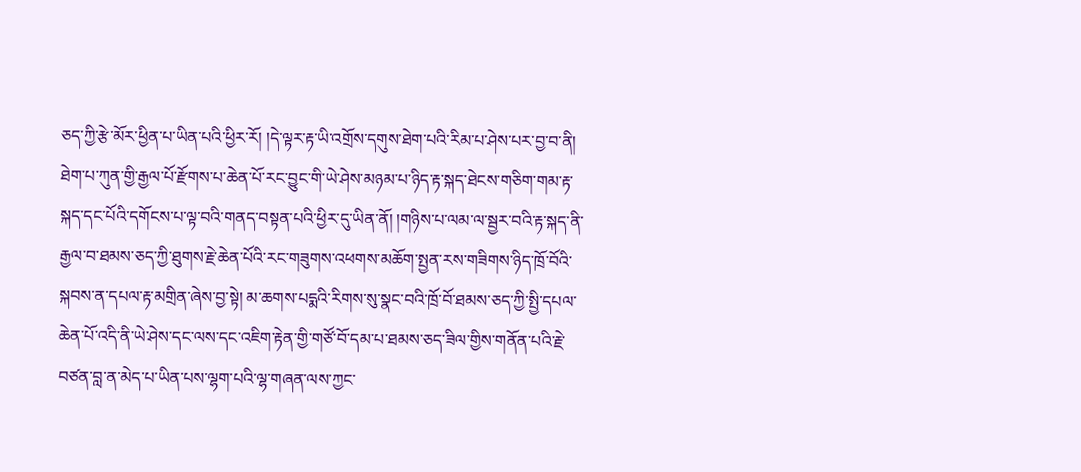ཅད་ཀྱི་རྩེ་མོར་ཕྱིན་པ་ཡིན་པའི་ཕྱིར་རོ། །དེ་ལྟར་རྟ་ཡི་འགྲོས་དགུས་ཐེག་པའི་རིམ་པ་ཤེས་པར་བྱ་བ་ནི། ཐེག་པ་ཀུན་གྱི་རྒྱལ་པོ་རྫོགས་པ་ཆེན་པོ་རང་བྱུང་གི་ཡེ་ཤེས་མཉམ་པ་ཉིད་རྟ་སྐད་ཐེངས་གཅིག་གམ་རྟ་སྐད་དང་པོའི་དགོངས་པ་ལྟ་བའི་གནད་བསྟན་པའི་ཕྱིར་དུ་ཡིན་ནོ། །གཉིས་པ་ལམ་ལ་སྦྱར་བའི་རྟ་སྐད་ནི་རྒྱལ་བ་ཐམས་ཅད་ཀྱི་ཐུགས་རྗེ་ཆེན་པོའི་རང་གཟུགས་འཕགས་མཆོག་སྤྱན་རས་གཟིགས་ཉིད་ཁྲོ་བོའི་སྐབས་ན་དཔལ་རྟ་མགྲིན་ཞེས་བྱ་སྟེ། མ་ཆགས་པདྨའི་རིགས་སུ་སྣང་བའི་ཁྲོ་བོ་ཐམས་ཅད་ཀྱི་སྤྱི་དཔལ་ཆེན་པོ་འདི་ནི་ཡེ་ཤེས་དང་ལས་དང་འཇིག་རྟེན་གྱི་གཙོ་བོ་དམ་པ་ཐམས་ཅད་ཟིལ་གྱིས་གནོན་པའི་རྗེ་བཙན་བླ་ན་མེད་པ་ཡིན་པས་ལྷག་པའི་ལྷ་གཞན་ལས་ཀྱང་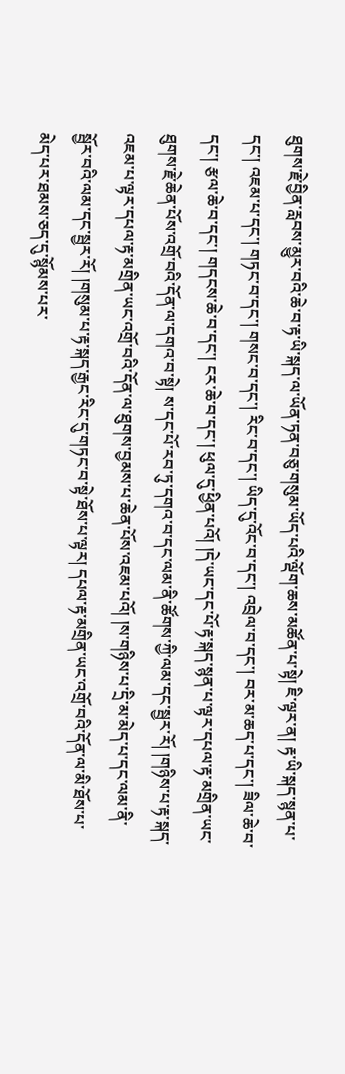ཐུགས་རྗེ་བྱིན་རླབས་མྱུར་བའི་ཆེ་བ་རྟ་ཡི་སྐད་ལ་ཡོན་ཏན་བཅུ་གསུམ་ཡོད་པའི་ལྡོག་ཆས་མཚོན་པ་སྟེ། ཇི་ལྟར་ན། རྟ་ཡི་སྐད་སྙན་པ་དང་། འཇམ་པ་དང་། གཏང་བ་དང་། གསང་བ་དང་། རིང་བ་དང་། ཡིད་དུ་འོང་བ་དང་། འབྲེལ་བ་དང་། བར་མ་ཆད་པ་དང་། ཟིལ་ཆེ་བ་དང་། རྩལ་ཆེ་བ་དང་། གདངས་ཆེ་བ་དང་། ངར་ཆེ་བ་དང་། ཕུལ་དུ་ཕྱིན་པའོ། །དེ་ཡང་དང་པོ་རྟ་སྐད་སྙན་པ་ལྟར་དཔལ་རྟ་མགྲིན་ཡང་ཐུགས་རྗེ་ཆེན་པོས་འགྲོ་བའི་དོན་ལ་དགའ་བ་སྟེ། ས་དང་པོ་རབ་ཏུ་དགའ་བ་དང་ལམ་ནི་ཚོགས་ཀྱི་ལམ་དང་སྦྱར་རོ། །གཉིས་པ་རྟ་སྐད་འཇམ་པ་ལྟར་དཔལ་རྟ་མགྲིན་ཡང་འགྲོ་བའི་དོན་ལ་ཐུགས་བྱམས་པ་ཆེན་པོས་འཇམ་པའོ། །ས་གཉིས་པ་དྲི་མ་མེད་པ་དང་ལམ་ནི་སྦྱོར་བའི་ལམ་དང་སྦྱར་རོ། །གསུམ་པ་རྟ་སྐད་རྒྱང་རིང་དུ་གཏང་བ་སྟེ་ཐོས་པ་ལྟར། དཔལ་རྟ་མགྲིན་ཡང་འགྲོ་བའི་དོན་ལ་མི་ཐོས་པ་མེད་པར་ཐམས་ཅད་དུ་སྙོམས་པར་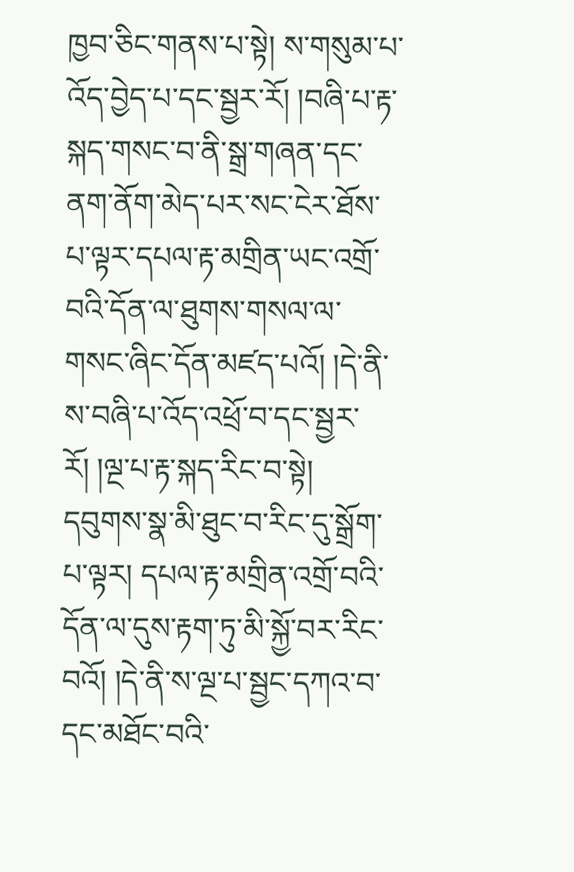ཁྱབ་ཅིང་གནས་པ་སྟེ། ས་གསུམ་པ་འོད་བྱེད་པ་དང་སྦྱར་རོ། །བཞི་པ་རྟ་སྐད་གསང་བ་ནི་སྒྲ་གཞན་དང་ནག་ནོག་མེད་པར་སང་ངེར་ཐོས་པ་ལྟར་དཔལ་རྟ་མགྲིན་ཡང་འགྲོ་བའི་དོན་ལ་ཐུགས་གསལ་ལ་གསང་ཞིང་དོན་མཛད་པའོ། །དེ་ནི་ས་བཞི་པ་འོད་འཕྲོ་བ་དང་སྦྱར་རོ། །ལྔ་པ་རྟ་སྐད་རིང་བ་སྟེ། དབུགས་སྣ་མི་ཐུང་བ་རིང་དུ་སྒྲོག་པ་ལྟར། དཔལ་རྟ་མགྲིན་འགྲོ་བའི་དོན་ལ་དུས་རྟག་ཏུ་མི་སྐྱོ་བར་རིང་བའོ། །དེ་ནི་ས་ལྔ་པ་སྦྱང་དཀའ་བ་དང་མཐོང་བའི་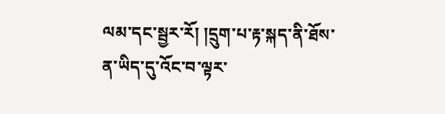ལམ་དང་སྦྱར་རོ། །དྲུག་པ་རྟ་སྐད་ནི་ཐོས་ན་ཡིད་དུ་འོང་བ་ལྟར་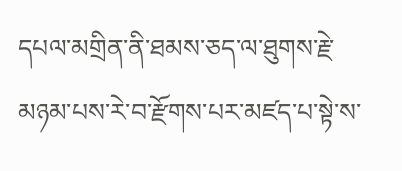དཔལ་མགྲིན་ནི་ཐམས་ཅད་ལ་ཐུགས་རྗེ་མཉམ་པས་རེ་བ་རྫོགས་པར་མཛད་པ་སྟེ་ས་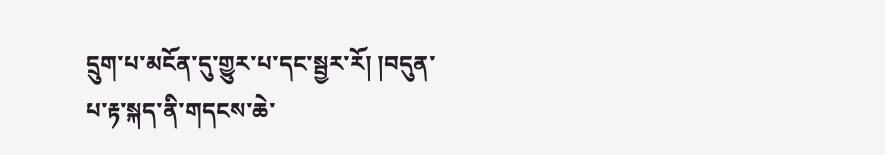དྲུག་པ་མངོན་དུ་གྱུར་པ་དང་སྦྱར་རོ། །བདུན་པ་རྟ་སྐད་ནི་གདངས་ཆེ་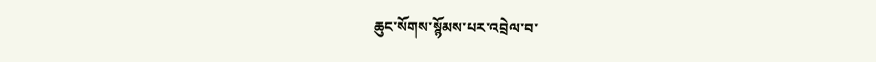ཆུང་སོགས་སྙོམས་པར་འབྲེལ་བ་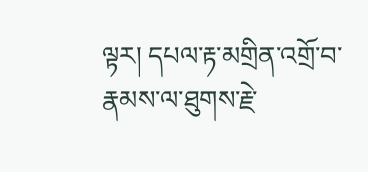ལྟར། དཔལ་རྟ་མགྲིན་འགྲོ་བ་རྣམས་ལ་ཐུགས་རྗེ་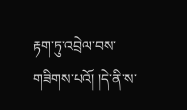རྟག་ཏུ་འབྲེལ་བས་གཟིགས་པའོ། །དེ་ནི་ས་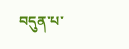བདུན་པ་